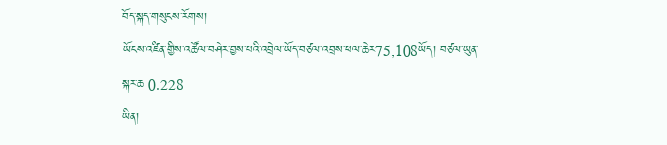བོད་སྐད་གསུངས་རོགས།
ཡོངས་འཛིན་གྱིས་འཚོལ་བཤེར་བྱས་པའི་འབྲེལ་ཡོད་བཙལ་འབྲས་ཕལ་ཆེར75,108ཡོད། བཙལ་ཡུན་སྐར་ཆ 0.228
ཡིན།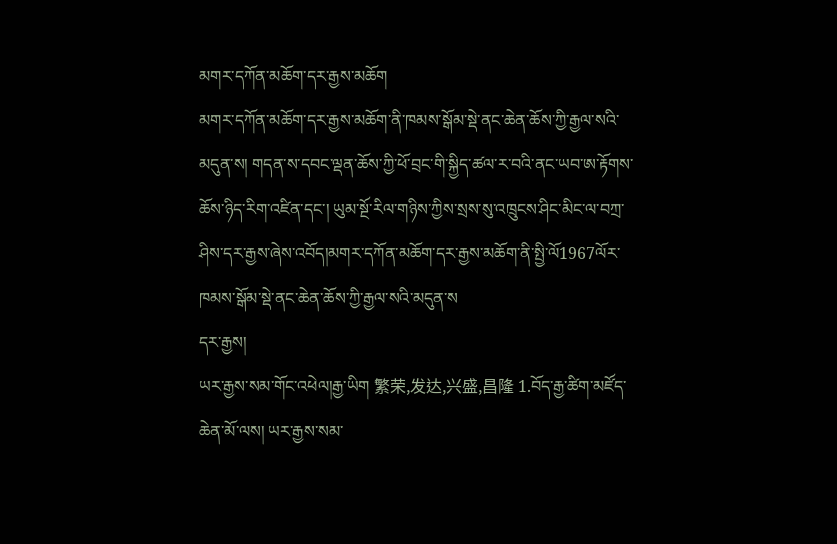མགར་དཀོན་མཆོག་དར་རྒྱས་མཆོག
མགར་དཀོན་མཆོག་དར་རྒྱས་མཆོག་ནི་ཁམས་སྒོམ་སྡེ་ནང་ཆེན་ཆོས་ཀྱི་རྒྱལ་སའི་མདུན་ས། གདན་ས་དབང་ལྡན་ཆོས་ཀྱི་ཕོ་བྲང་གི་སྐྱིད་ཚལ་ར་བའི་ནང་ཡབ་ཨ་རྟོགས་ཆོས་ཉིད་རིག་འཛིན་དང་། ཡུམ་སྔོ་རིལ་གཉིས་ཀྱིས་སྲས་སུ་འཁྲུངས་ཤིང་མིང་ལ་བཀྲ་ཤིས་དར་རྒྱས་ཞེས་འབོད།མགར་དཀོན་མཆོག་དར་རྒྱས་མཆོག་ནི་སྤྱི་ལོ1967ལོར་ཁམས་སྒོམ་སྡེ་ནང་ཆེན་ཆོས་ཀྱི་རྒྱལ་སའི་མདུན་ས
དར་རྒྱས།
ཡར་རྒྱས་སམ་གོང་འཕེལ།རྒྱ་ཡིག 繁荣,发达,兴盛,昌隆 1.བོད་རྒྱ་ཚིག་མཛོད་ཆེན་མོ་ལས། ཡར་རྒྱས་སམ་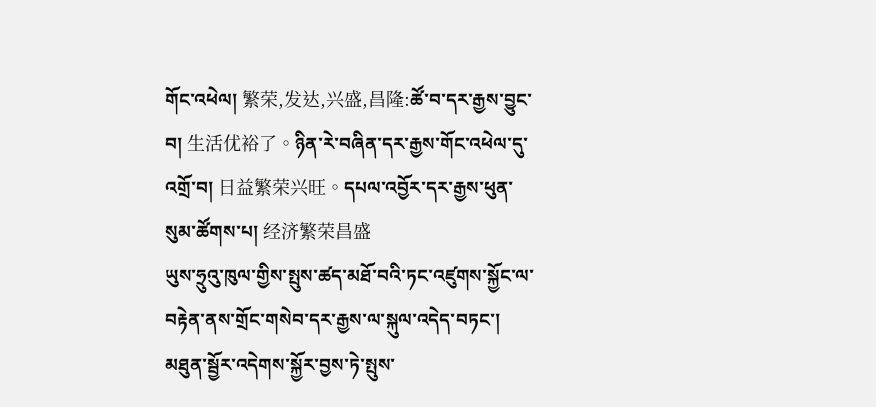གོང་འཕེལ། 繁荣,发达,兴盛,昌隆:ཚོ་བ་དར་རྒྱས་བྱུང་བ། 生活优裕了。ཉིན་རེ་བཞིན་དར་རྒྱས་གོང་འཕེལ་དུ་འགྲོ་བ། 日益繁荣兴旺。དཔལ་འབྱོར་དར་རྒྱས་ཕུན་སུམ་ཚོགས་པ། 经济繁荣昌盛
ཡུས་ཧྲུའུ་ཁུལ་གྱིས་སྤུས་ཚད་མཐོ་བའི་ཏང་འཛུགས་སྐྱོང་ལ་བརྟེན་ནས་གྲོང་གསེབ་དར་རྒྱས་ལ་སྐུལ་འདེད་བཏང་།
མཐུན་སྦྱོར་འདེགས་སྐྱོར་བྱས་ཏེ་སྤུས་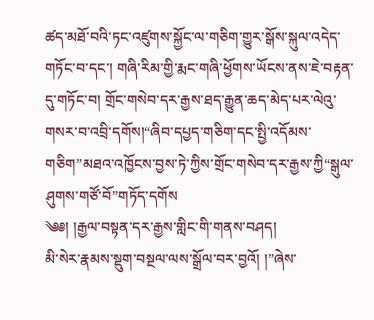ཚད་མཐོ་བའི་ཏང་འཛུགས་སྐྱོང་ལ་གཅིག་གྱུར་སྒོས་སྐུལ་འདེད་གཏོང་བ་དང་། གཞི་རིམ་གྱི་རྨང་གཞི་ཕྱོགས་ཡོངས་ནས་ཇེ་བརྟན་དུ་གཏོང་བ། གྲོང་གསེབ་དར་རྒྱས་ཐད་རྒྱུན་ཆད་མེད་པར་ལེའུ་གསར་བ་འབྲི་དགོས།“ཞིབ་དཔྱད་གཅིག་དང་སྤྱི་འདོམས་གཅིག”མཐའ་འཁྱོངས་བྱས་ཏེ་ཀྱིས་གྲོང་གསེབ་དར་རྒྱས་ཀྱི“སྒུལ་ཤུགས་གཙོ་བོ”གཏོད་དགོས
༄༅། །རྒྱལ་བསྟན་དར་རྒྱས་གླིང་གི་གནས་བཤད།
མི་སེར་རྣམས་སྡུག་བསྔལ་ལས་སྒྲོལ་བར་བྱའོ། །”ཞེས་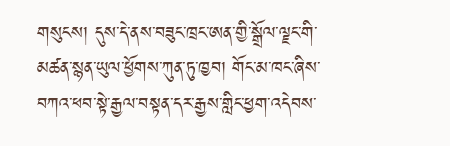གསུངས། དུས་དེ་ནས་བཟུང་ཁྲང་ཨན་གྱི་སྒྲོལ་ལྗང་གི་མཚན་སྙན་ཡུལ་ཕྱོགས་ཀུན་ཏུ་ཁྱབ། གོང་མ་ཁང་ཞིས་བཀའ་ཕབ་སྟེ་རྒྱལ་བསྟན་དར་རྒྱས་གླིང་ཕྱག་འདེབས་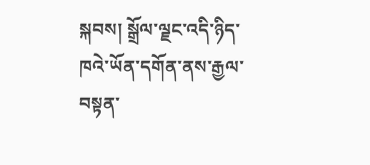སྐབས། སྒྲོལ་ལྗང་འདི་ཉིད་ཁའེ་ཡོན་དགོན་ནས་རྒྱལ་བསྟན་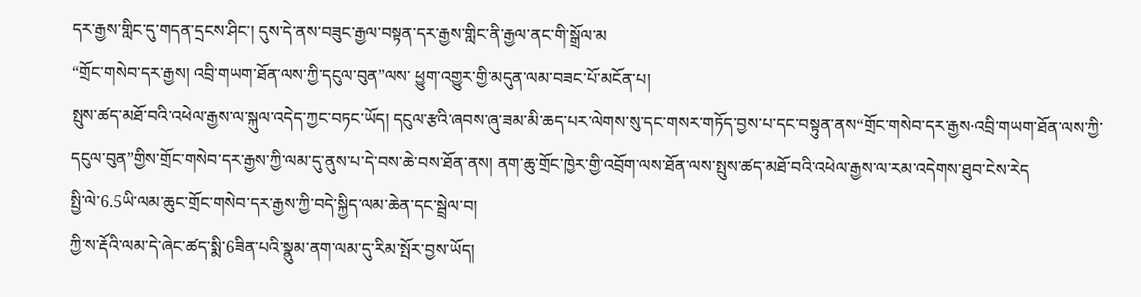དར་རྒྱས་གླིང་དུ་གདན་དྲངས་ཤིང་། དུས་དེ་ནས་བཟུང་རྒྱལ་བསྟན་དར་རྒྱས་གླིང་ནི་རྒྱལ་ནང་གི་སྒྲོལ་མ
“གྲོང་གསེབ་དར་རྒྱས། འབྲི་གཡག་ཐོན་ལས་ཀྱི་དངུལ་བུན”ལས་ ཕྱུག་འགྱུར་གྱི་མདུན་ལམ་བཟང་པོ་མངོན་པ།
སྤུས་ཚད་མཐོ་བའི་འཕེལ་རྒྱས་ལ་སྐུལ་འདེད་ཀྱང་བཏང་ཡོད། དངུལ་རྩའི་ཞབས་ཞུ་ཟམ་མི་ཆད་པར་ལེགས་སུ་དང་གསར་གཏོད་བྱས་པ་དང་བསྟུན་ནས“གྲོང་གསེབ་དར་རྒྱས·འབྲི་གཡག་ཐོན་ལས་ཀྱི་དངུལ་བུན”གྱིས་གྲོང་གསེབ་དར་རྒྱས་ཀྱི་ལམ་དུ་ནུས་པ་དེ་བས་ཆེ་བས་ཐོན་ནས། ནག་ཆུ་གྲོང་ཁྱེར་གྱི་འབྲོག་ལས་ཐོན་ལས་སྤུས་ཚད་མཐོ་བའི་འཕེལ་རྒྱས་ལ་རམ་འདེགས་ཐུབ་ངེས་རེད
སྤྱི་ལེ་6.5ཡི་ལམ་ཆུང་གྲོང་གསེབ་དར་རྒྱས་ཀྱི་བདེ་སྐྱིད་ལམ་ཆེན་དང་སྦྲེལ་བ།
ཀྱི་ས་རྡོའི་ལམ་དེ་ཞེང་ཚད་སྨི་6ཟིན་པའི་སྣུམ་ནག་ལམ་དུ་རིམ་སྤོར་བྱས་ཡོད།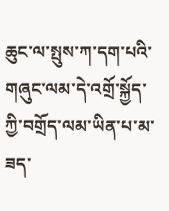ཆུང་ལ་སྤུས་ཀ་དག་པའི་གཞུང་ལམ་དེ་འགྲོ་སྐྱོད་ཀྱི་བགྲོད་ལམ་ཡིན་པ་མ་ཟད་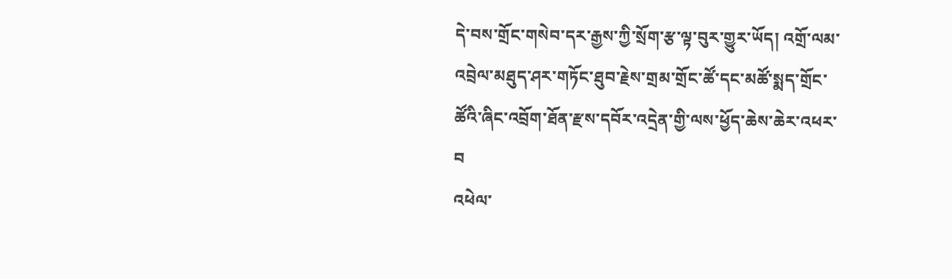དེ་བས་གྲོང་གསེབ་དར་རྒྱས་ཀྱི་སྲོག་རྩ་ལྟ་བུར་གྱུར་ཡོད། འགྲོ་ལམ་འབྲེལ་མཐུད་ཤར་གཏོང་ཐུབ་རྗེས་གྲམ་གྲོང་ཚོ་དང་མཚོ་སྨད་གྲོང་ཚོའི་ཞིང་འབྲོག་ཐོན་རྫས་དབོར་འདྲེན་གྱི་ལས་ཕྱོད་ཆེས་ཆེར་འཕར་བ
འཕེལ་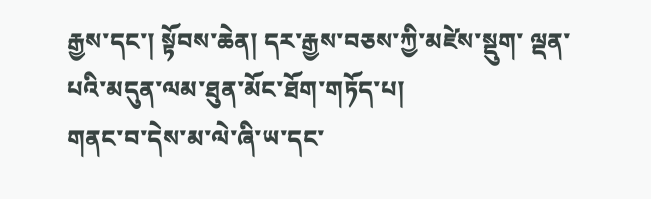རྒྱས་དང་། སྟོབས་ཆེན། དར་རྒྱས་བཅས་ཀྱི་མཛེས་སྡུག་ ལྡན་པའི་མདུན་ལམ་ཐུན་མོང་ཐོག་གཏོད་པ།
གནང་བ་དེས་མ་ལེ་ཞི་ཡ་དང་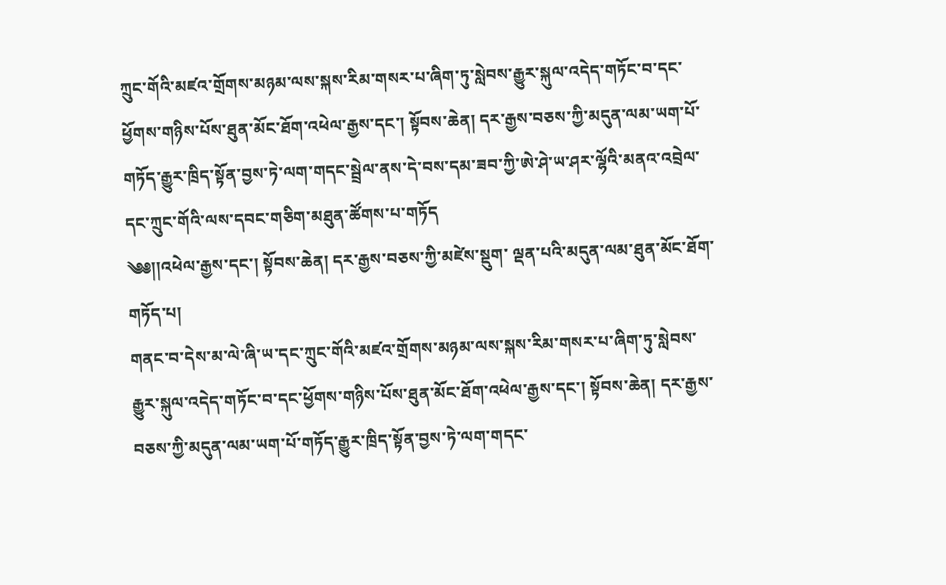ཀྲུང་གོའི་མཛའ་གྲོགས་མཉམ་ལས་སྐས་རིམ་གསར་པ་ཞིག་ཏུ་སླེབས་རྒྱུར་སྐུལ་འདེད་གཏོང་བ་དང་ཕྱོགས་གཉིས་པོས་ཐུན་མོང་ཐོག་འཕེལ་རྒྱས་དང་། སྟོབས་ཆེན། དར་རྒྱས་བཅས་ཀྱི་མདུན་ལམ་ཡག་པོ་གཏོད་རྒྱུར་ཁྲིད་སྟོན་བྱས་ཏེ་ལག་གདང་སྦྲེལ་ནས་དེ་བས་དམ་ཟབ་ཀྱི་ཨེ་ཤེ་ཡ་ཤར་ལྷོའི་མནའ་འབྲེལ་དང་ཀྲུང་གོའི་ལས་དབང་གཅིག་མཐུན་ཚོགས་པ་གཏོད
༄༅།།འཕེལ་རྒྱས་དང་། སྟོབས་ཆེན། དར་རྒྱས་བཅས་ཀྱི་མཛེས་སྡུག་ ལྡན་པའི་མདུན་ལམ་ཐུན་མོང་ཐོག་གཏོད་པ།
གནང་བ་དེས་མ་ལེ་ཞི་ཡ་དང་ཀྲུང་གོའི་མཛའ་གྲོགས་མཉམ་ལས་སྐས་རིམ་གསར་པ་ཞིག་ཏུ་སླེབས་རྒྱུར་སྐུལ་འདེད་གཏོང་བ་དང་ཕྱོགས་གཉིས་པོས་ཐུན་མོང་ཐོག་འཕེལ་རྒྱས་དང་། སྟོབས་ཆེན། དར་རྒྱས་བཅས་ཀྱི་མདུན་ལམ་ཡག་པོ་གཏོད་རྒྱུར་ཁྲིད་སྟོན་བྱས་ཏེ་ལག་གདང་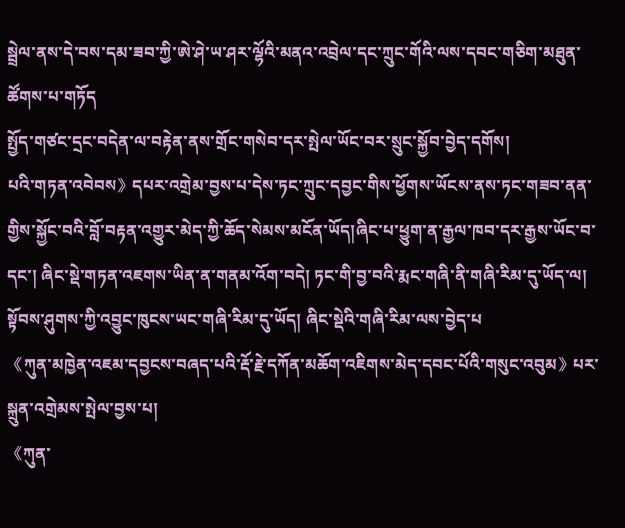སྦྲེལ་ནས་དེ་བས་དམ་ཟབ་ཀྱི་ཨེ་ཤེ་ཡ་ཤར་ལྷོའི་མནའ་འབྲེལ་དང་ཀྲུང་གོའི་ལས་དབང་གཅིག་མཐུན་ཚོགས་པ་གཏོད
སྤྱོད་གཙང་དྲང་བདེན་ལ་བརྟེན་ནས་གྲོང་གསེབ་དར་སྤེལ་ཡོང་བར་སྲུང་སྐྱོབ་བྱེད་དགོས།
པའི་གཏན་འབེབས》དཔར་འགྲེམ་བྱས་པ་དེས་ཏང་ཀྲུང་དབྱང་གིས་ཕྱོགས་ཡོངས་ནས་ཏང་གཟབ་ནན་གྱིས་སྐྱོང་བའི་བློ་བརྟན་འགྱུར་མེད་ཀྱི་ཆོད་སེམས་མངོན་ཡོད།ཞིང་པ་ཕྱུག་ན་རྒྱལ་ཁབ་དར་རྒྱས་ཡོང་བ་དང་། ཞིང་སྡེ་གཏན་འཇགས་ཡིན་ན་གནམ་འོག་བདེ། ཏང་གི་བྱ་བའི་རྨང་གཞི་ནི་གཞི་རིམ་དུ་ཡོད་ལ། སྟོབས་ཤུགས་ཀྱི་འབྱུང་ཁུངས་ཡང་གཞི་རིམ་དུ་ཡོད། ཞིང་སྡེའི་གཞི་རིམ་ལས་བྱེད་པ
《ཀུན་མཁྱེན་འཇམ་དབྱངས་བཞད་པའི་རྡོ་རྗེ་དཀོན་མཆོག་འཇིགས་མེད་དབང་པོའི་གསུང་འབུམ》པར་སྐྲུན་འགྲེམས་སྤེལ་བྱས་པ།
《ཀུན་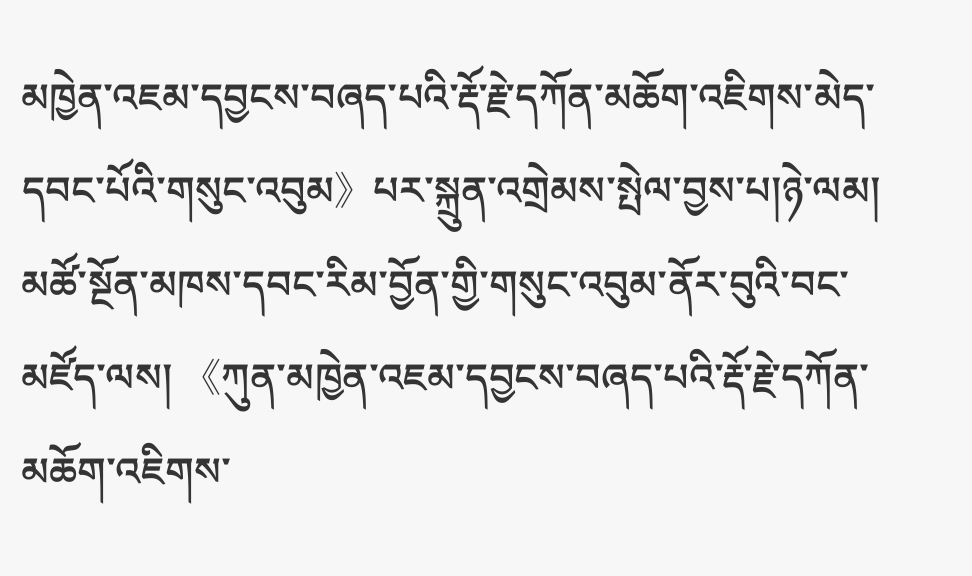མཁྱེན་འཇམ་དབྱངས་བཞད་པའི་རྡོ་རྗེ་དཀོན་མཆོག་འཇིགས་མེད་དབང་པོའི་གསུང་འབུམ》པར་སྐྲུན་འགྲེམས་སྤེལ་བྱས་པ།ཉེ་ལམ། མཚོ་སྔོན་མཁས་དབང་རིམ་བྱོན་གྱི་གསུང་འབུམ་ནོར་བུའི་བང་མཛོད་ལས། 《ཀུན་མཁྱེན་འཇམ་དབྱངས་བཞད་པའི་རྡོ་རྗེ་དཀོན་མཆོག་འཇིགས་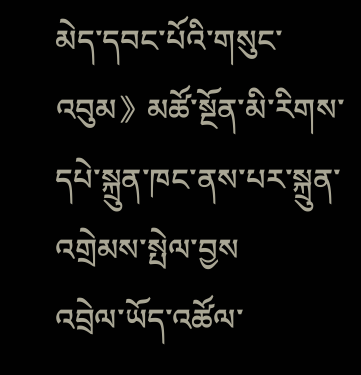མེད་དབང་པོའི་གསུང་འབུམ》མཚོ་སྔོན་མི་རིགས་དཔེ་སྐྲུན་ཁང་ནས་པར་སྐྲུན་འགྲེམས་སྤེལ་བྱས
འབྲེལ་ཡོད་འཚོལ་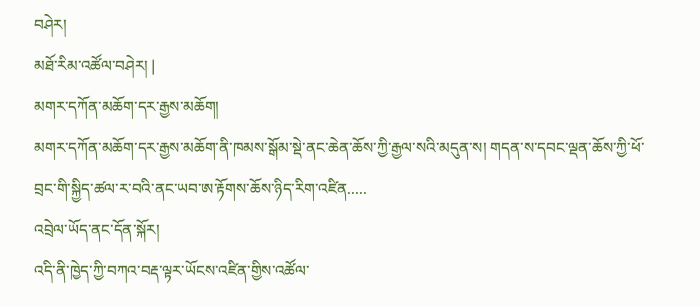བཤེར།
མཐོ་རིམ་འཚོལ་བཤེར། |
མགར་དཀོན་མཆོག་དར་རྒྱས་མཆོག།
མགར་དཀོན་མཆོག་དར་རྒྱས་མཆོག་ནི་ཁམས་སྒོམ་སྡེ་ནང་ཆེན་ཆོས་ཀྱི་རྒྱལ་སའི་མདུན་ས། གདན་ས་དབང་ལྡན་ཆོས་ཀྱི་ཕོ་བྲང་གི་སྐྱིད་ཚལ་ར་བའི་ནང་ཡབ་ཨ་རྟོགས་ཆོས་ཉིད་རིག་འཛིན.....
འབྲེལ་ཡོད་ནང་དོན་སྐོར།
འདི་ནི་ཁྱེད་ཀྱི་བཀའ་བརྡ་ལྟར་ཡོངས་འཛིན་གྱིས་འཚོལ་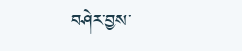བཤེར་བྱས་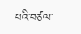པའི་བཙལ་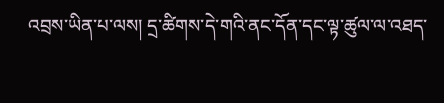འབྲས་ཡིན་པ་ལས། དྲ་ཚིགས་དེ་གའི་ནང་དོན་དང་ལྟ་ཚུལ་ལ་འཐད་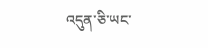འདུན་ཅི་ཡང་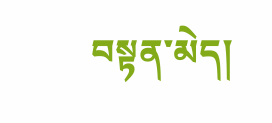བསྟན་མེད།